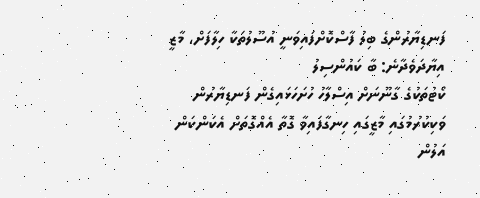ފަނޑިޔާރުންގެ ބިލު ފާސްކޮށްފައިވަނީ އުސޫލުތަކާ ހިލާފަށް، މާޒީ އިޔާދަވެދާނެ: ބާ ކައުންސިލު
ކޯޓުތަކުގެ ގާނޫނަށް އިސްލާހު ހުށަހަޅައިގެން ފަނޑިޔާރުން ވަކިކުރުމުގައި މާޒީގައި ހިނގާފައިވާ ގޮތާ އެއްގޮތަށް އެކަންކަން އަލުން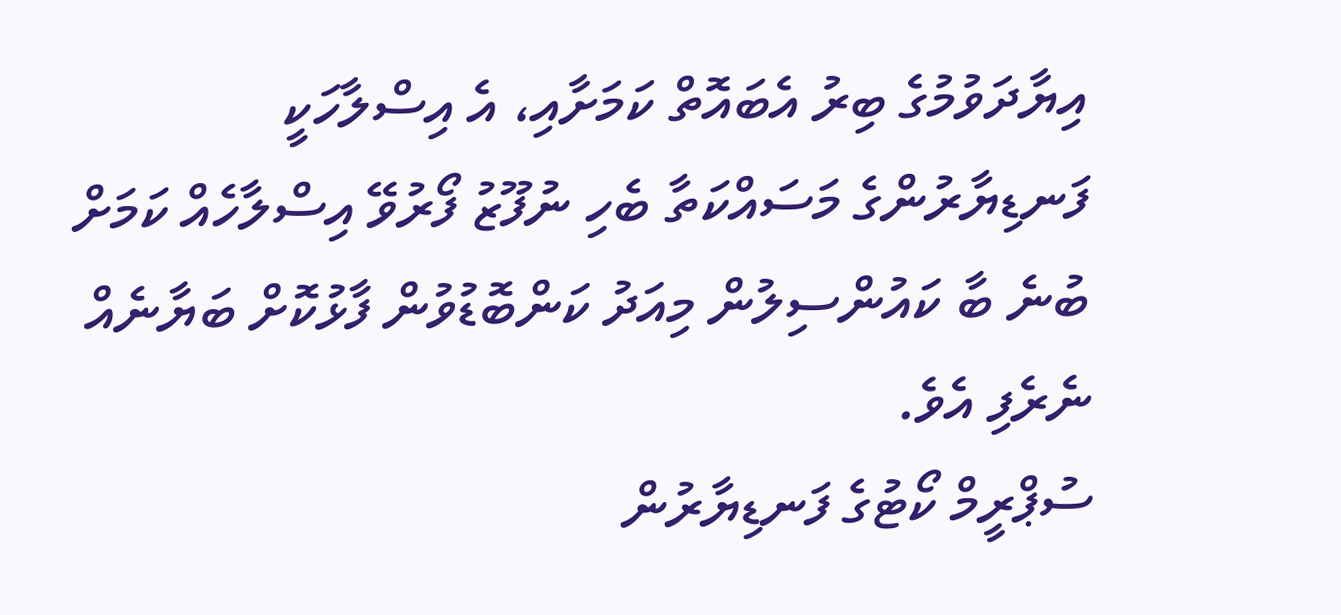އިޔާދަވުމުގެ ބިރު އެބައޮތް ކަމަށާއި، އެ އިސްލާހަކީ ފަނޑިޔާރުންގެ މަސައްކަތާ ބެހި ނުފޫޒު ފޯރުވޭ އިސްލާހެއް ކަމަށް ބުނެ ބާ ކައުންސިލުން މިއަދު ކަންބޮޑުވުން ފާޅުކޮށް ބަޔާނެއް ނެރެފި އެވެ.
ސުޕްރީމް ކޯޓުގެ ފަނޑިޔާރުން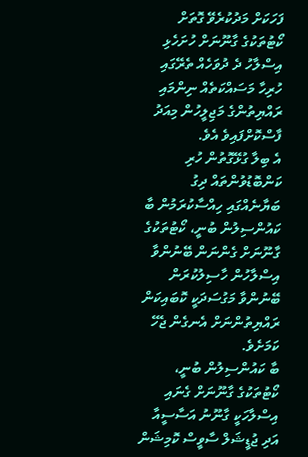ފަހަކަށް މަދުކުރެވޭ ގޮތަށް ކޯޓުތަކުގެ ގާނޫނަށް ހުށަހެޅި އިސްލާހު ދެ ދުވަހެއް ތެރޭގައި ހުރިހާ މަސައްކަތެއް ނިންމައި ރައްޔިތުންގެ މަޖިލީހުން މިއަދު ފާސްކޮށްފައިވެ އެވެ.
އެ ބިލާ ގުޅޭގޮތުން ހުރި ކަންބޮޑުވުންތައް ދިގު ބަޔާނެއްގައި ހިއްސާކުރަމުން ބާ ކައުންސިލުން ބުނީ، ކޯޓުތަކުގެ ގާނޫނަށް ގެންނަން ބޭނުންވާ އިސްލާހުން ހާސިލުކުރަން ބޭނުންވާ މަގުސަދަކީ ކޮބައިކަން ރައްޔިތުންނަށް އެނގެން ޖެހޭ ކަމަށެވެ.
ބާ ކައުންސިލުން ބުނީ، ކޯޓުތަކުގެ ގާނޫނަށް ގެނައި އިސްލާހަކީ ގާނޫނު އަސާސީއާ އަދި ޖުޑީޝަލް ސާވީސް ކޮމިޝަން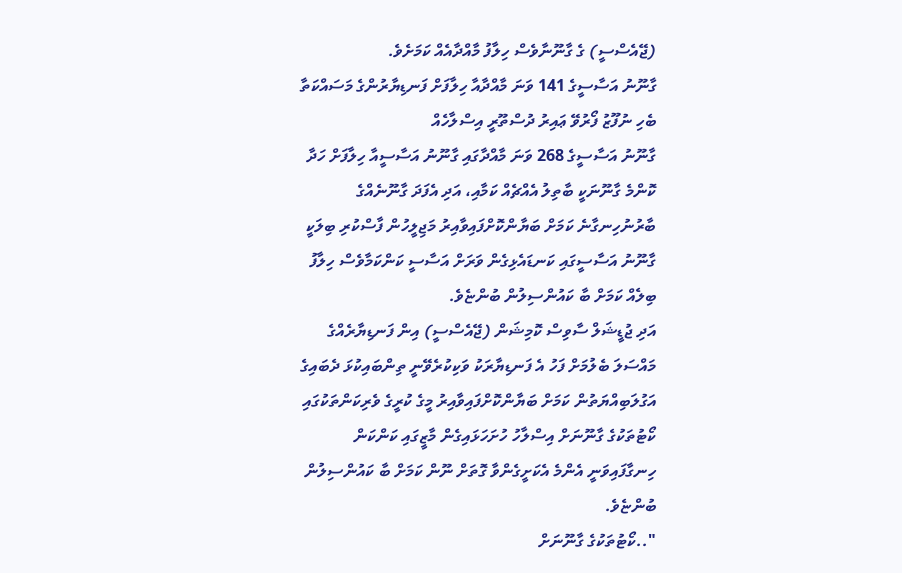(ޖޭއެސްސީ) ގެ ގާނޫނާވެސް ހިލާފު މާއްދާއެއް ކަމަށެވެ.
ގާނޫނު އަސާސީގެ 141 ވަނަ މާއްދާއާ ހިލާފަށް ފަނޑިޔާރުންގެ މަސައްކަތާ ބެހި ނުފޫޒު ފޯރުވޭ ޢައިރު ދުސްތޫރީ އިސްލާހެއް
ގާނޫނު އަސާސީގެ 268 ވަނަ މާއްދާގައި ގާނޫނު އަސާސީއާ ހިލާފަށް ހަދާ ކޮންމެ ގާނޫނަކީ ބާތިލު އެއްޗެއް ކަމާއި، އަދި އެފަދަ ގާނޫނެއްގެ ބާރުނުހިނގާނެ ކަމަށް ބަޔާންކޮށްފައިވާއިރު މަޖިލީހުން ފާސްކުރި ބިލަކީ ގާނޫނު އަސާސީގައި ކަނޑައެޅިގެން ވަރަށް އަސާސީ ކަންކަމާވެސް ހިލާފު ބިލެއް ކަމަށް ބާ ކައުންސިލުން ބުންޏެވެ.
އަދި ޖުޑީޝަލް ސާވިސް ކޮމިޝަން (ޖޭއެސްސީ) އިން ފަނޑިޔާރެއްގެ މައްސަލަ ބެލުމަށް ފަހު އެ ފަނޑިޔާރަކު ވަކިކުރެވޭނީ ތިންބައިކުޅަ ދެބައިގެ އަގުލަބިއްޔަތުން ކަމަށް ބަޔާންކޮށްފައިވާއިރު މީގެ ކުރީގެ ވެރިކަންތަކުގައި ކޯޓުތަކުގެ ގާނޫނަށް އިސްލާހު ހުށަހަޅައިގެން މާޒީގައި ކަންކަން ހިނގާފައިވަނީ އެންމެ އެކަށީގެންވާ ގޮތަށް ނޫން ކަމަށް ބާ ކައުންސިލުން ބުންޏެވެ.
"..ކޯޓުތަކުގެ ގާނޫނަށް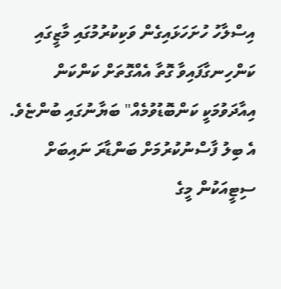އިސްލާހު ހުށަހަޅައިގެން ވަކިކުރުމުގައި މާޒީގައި ކަންހިނގާފައިވާ ގޮތާ އެއްގޮތަށް ކަންކަން އިއާދަވުމަކީ ކަންބޮޑުވުމެއް" ބަޔާނުގައި ބުންޏެވެ.
އެ ބިލު ފާސްނުކުރުމަށް ބަންޑާރަ ނައިބަށް ސިޓީއަކުން މީގެ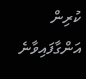ކުރިން އަންގާފައިވާނެ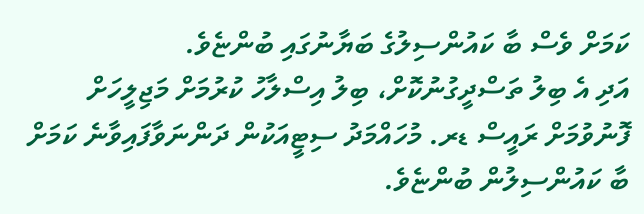ކަމަށް ވެސް ބާ ކައުންސިލުގެ ބަޔާނުގައި ބުންޏެވެ.
އަދި އެ ބިލު ތަސްދީގުނުކޮށް، ބިލު އިސްލާހު ކުރުމަށް މަޖިލީހަށް ފޮނުވުމަށް ރައީސް ޑރ. މުހައްމަދު ސިޓީއަކުން ދަންނަވާފައިވާނެ ކަމަށް ބާ ކައުންސިލުން ބުންޏެވެ.